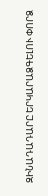ԶԻՆԱԴԱԴԱՐԸ ԵՐԿԱՐԱՁԳԵԼՈՒ ՓՈՐՁ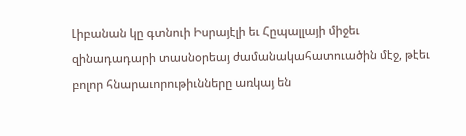Լիբանան կը գտնուի Իսրայէլի եւ Հըպալլայի միջեւ զինադադարի տասնօրեայ ժամանակահատուածին մէջ, թէեւ բոլոր հնարաւորութիւնները առկայ են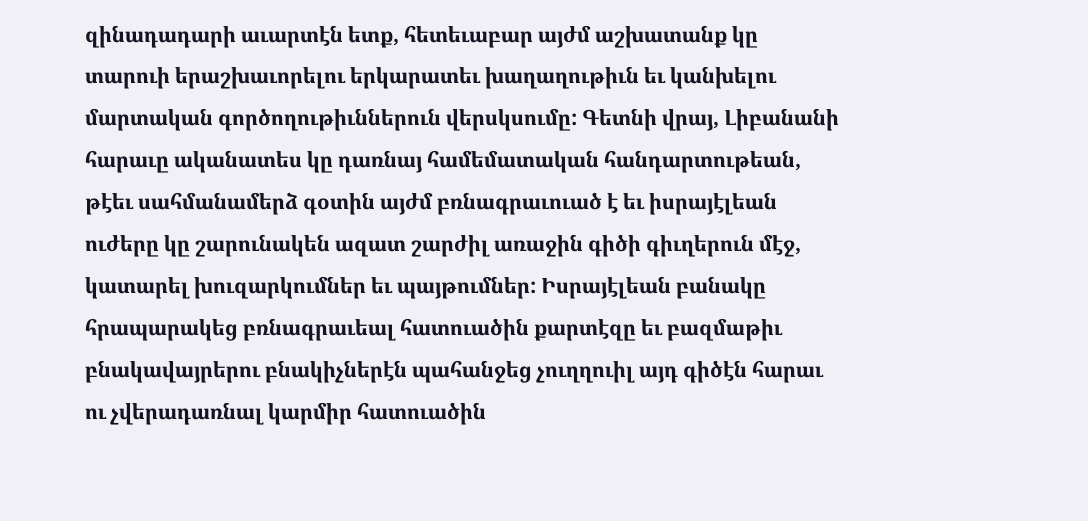զինադադարի աւարտէն ետք, հետեւաբար այժմ աշխատանք կը տարուի երաշխաւորելու երկարատեւ խաղաղութիւն եւ կանխելու մարտական գործողութիւններուն վերսկսումը: Գետնի վրայ, Լիբանանի հարաւը ականատես կը դառնայ համեմատական հանդարտութեան, թէեւ սահմանամերձ գօտին այժմ բռնագրաւուած է եւ իսրայէլեան ուժերը կը շարունակեն ազատ շարժիլ առաջին գիծի գիւղերուն մէջ, կատարել խուզարկումներ եւ պայթումներ: Իսրայէլեան բանակը հրապարակեց բռնագրաւեալ հատուածին քարտէզը եւ բազմաթիւ բնակավայրերու բնակիչներէն պահանջեց չուղղուիլ այդ գիծէն հարաւ ու չվերադառնալ կարմիր հատուածին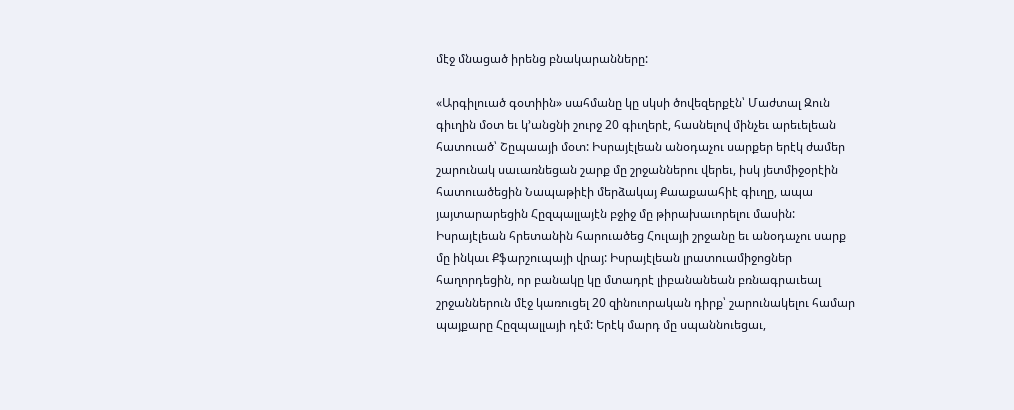մէջ մնացած իրենց բնակարանները:

«Արգիլուած գօտիին» սահմանը կը սկսի ծովեզերքէն՝ Մաժտալ Զուն գիւղին մօտ եւ կ’անցնի շուրջ 20 գիւղերէ, հասնելով մինչեւ արեւելեան հատուած՝ Շըպաայի մօտ: Իսրայէլեան անօդաչու սարքեր երէկ ժամեր շարունակ սաւառնեցան շարք մը շրջաններու վերեւ, իսկ յետմիջօրէին հատուածեցին Նապաթիէի մերձակայ Քաաքաահիէ գիւղը, ապա յայտարարեցին Հըզպալլայէն բջիջ մը թիրախաւորելու մասին: Իսրայէլեան հրետանին հարուածեց Հուլայի շրջանը եւ անօդաչու սարք մը ինկաւ Քֆարշուպայի վրայ: Իսրայէլեան լրատուամիջոցներ հաղորդեցին, որ բանակը կը մտադրէ լիբանանեան բռնագրաւեալ շրջաններուն մէջ կառուցել 20 զինուորական դիրք՝ շարունակելու համար պայքարը Հըզպալլայի դէմ: Երէկ մարդ մը սպաննուեցաւ,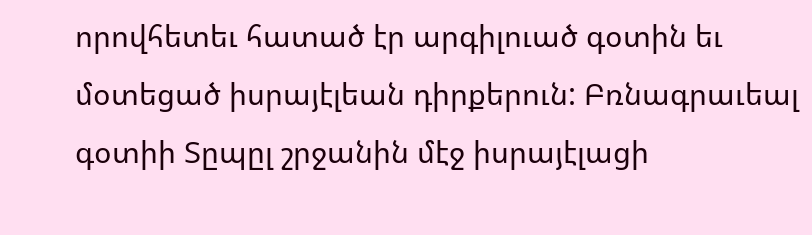որովհետեւ հատած էր արգիլուած գօտին եւ մօտեցած իսրայէլեան դիրքերուն: Բռնագրաւեալ գօտիի Տըպըլ շրջանին մէջ իսրայէլացի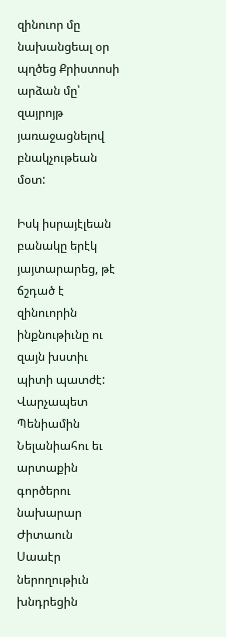զինուոր մը նախանցեալ օր պղծեց Քրիստոսի արձան մը՝ զայրոյթ յառաջացնելով բնակչութեան մօտ:

Իսկ իսրայէլեան բանակը երէկ յայտարարեց, թէ ճշդած է զինուորին ինքնութիւնը ու զայն խստիւ պիտի պատժէ: Վարչապետ Պենիամին Նելանիահու եւ արտաքին գործերու նախարար Ժիտաուն Սաաէր ներողութիւն խնդրեցին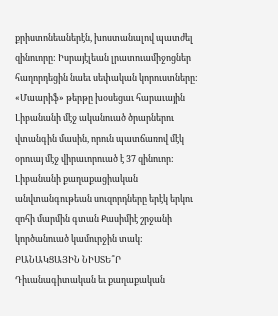քրիստոնեաներէն, խոստանալով պատժել զինուորը: Իսրայէլեան լրատուամիջոցներ հաղորդեցին նաեւ սեփական կորուստները: «Մաարիֆ» թերթը խօսեցաւ հարաւային Լիբանանի մէջ ականուած ծրարներու վտանգին մասին, որուն պատճառով մէկ օրուայ մէջ վիրաւորուած է 37 զինուոր: Լիբանանի քաղաքացիական անվտանգութեան սուզորդները երէկ երկու զոհի մարմին գտան Քասիմիէ շրջանի կործանուած կամուրջին տակ:
ԲԱՆԱԿՑԱՅԻՆ ՆԻՍՏԵ՞Ր
Դիւանագիտական եւ քաղաքական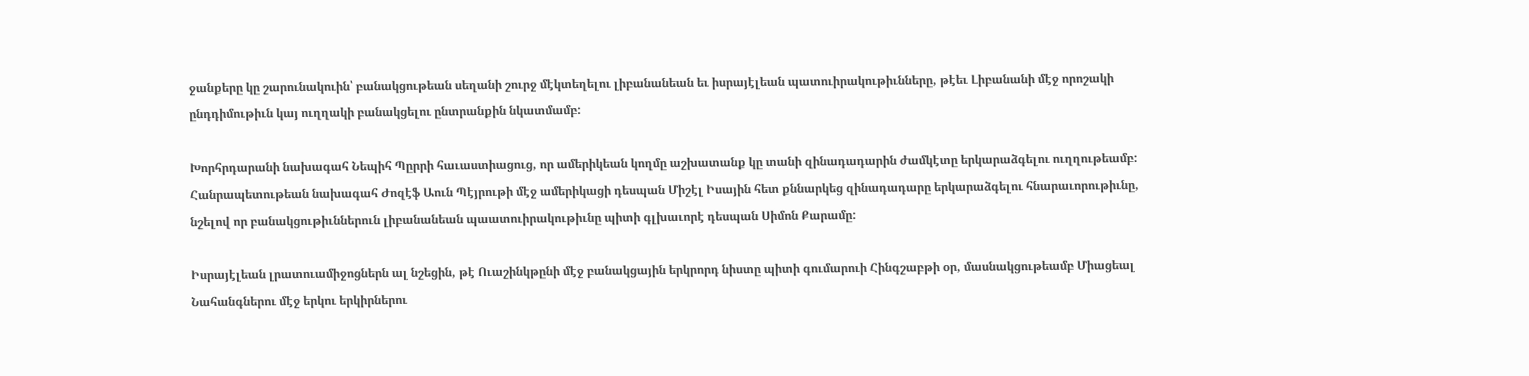ջանքերը կը շարունակուին՝ բանակցութեան սեղանի շուրջ մէկտեղելու լիբանանեան եւ իսրայէլեան պատուիրակութիւնները, թէեւ Լիբանանի մէջ որոշակի ընդդիմութիւն կայ ուղղակի բանակցելու ընտրանքին նկատմամբ:

Խորհրդարանի նախագահ Նեպիհ Պըրրի հաւաստիացուց, որ ամերիկեան կողմը աշխատանք կը տանի զինադադարին ժամկէտը երկարաձգելու ուղղութեամբ: Հանրապետութեան նախագահ Ժոզէֆ Աուն Պէյրութի մէջ ամերիկացի դեսպան Միշէլ Իսային հետ քննարկեց զինադադարը երկարաձգելու հնարաւորութիւնը, նշելով որ բանակցութիւններուն լիբանանեան պաատուիրակութիւնը պիտի գլխաւորէ դեսպան Սիմոն Քարամը:

Իսրայէլեան լրատուամիջոցներն ալ նշեցին, թէ Ուաշինկթընի մէջ բանակցային երկրորդ նիստը պիտի գումարուի Հինգշաբթի օր, մասնակցութեամբ Միացեալ Նահանգներու մէջ երկու երկիրներու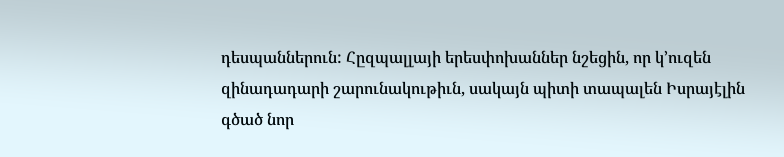դեսպաններուն: Հըզպալլայի երեսփոխաններ նշեցին, որ կ’ուզեն զինադադարի շարունակութիւն, սակայն պիտի տապալեն Իսրայէլին գծած նոր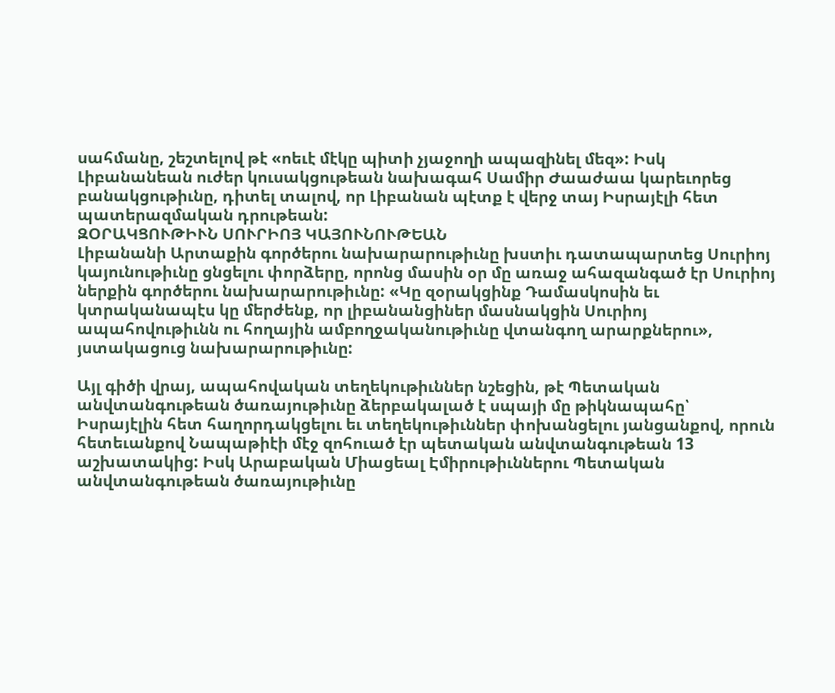սահմանը, շեշտելով թէ «ոեւէ մէկը պիտի չյաջողի ապազինել մեզ»: Իսկ Լիբանանեան ուժեր կուսակցութեան նախագահ Սամիր Ժաաժաա կարեւորեց բանակցութիւնը, դիտել տալով, որ Լիբանան պէտք է վերջ տայ Իսրայէլի հետ պատերազմական դրութեան:
ԶՕՐԱԿՑՈՒԹԻՒՆ ՍՈՒՐԻՈՅ ԿԱՅՈՒՆՈՒԹԵԱՆ
Լիբանանի Արտաքին գործերու նախարարութիւնը խստիւ դատապարտեց Սուրիոյ կայունութիւնը ցնցելու փորձերը, որոնց մասին օր մը առաջ ահազանգած էր Սուրիոյ ներքին գործերու նախարարութիւնը: «Կը զօրակցինք Դամասկոսին եւ կտրականապէս կը մերժենք, որ լիբանանցիներ մասնակցին Սուրիոյ ապահովութիւնն ու հողային ամբողջականութիւնը վտանգող արարքներու», յստակացուց նախարարութիւնը:

Այլ գիծի վրայ, ապահովական տեղեկութիւններ նշեցին, թէ Պետական անվտանգութեան ծառայութիւնը ձերբակալած է սպայի մը թիկնապահը՝ Իսրայէլին հետ հաղորդակցելու եւ տեղեկութիւններ փոխանցելու յանցանքով, որուն հետեւանքով Նապաթիէի մէջ զոհուած էր պետական անվտանգութեան 13 աշխատակից: Իսկ Արաբական Միացեալ Էմիրութիւններու Պետական անվտանգութեան ծառայութիւնը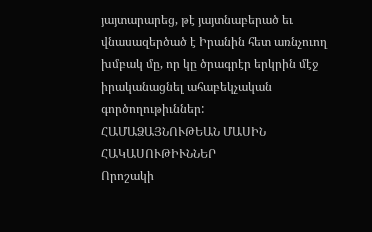յայտարարեց, թէ յայտնաբերած եւ վնասազերծած է Իրանին հետ առնչուող խմբակ մը, որ կը ծրագրէր երկրին մէջ իրականացնել ահաբեկչական գործողութիւններ:
ՀԱՄԱՁԱՅՆՈՒԹԵԱՆ ՄԱՍԻՆ ՀԱԿԱՍՈՒԹԻՒՆՆԵՐ
Որոշակի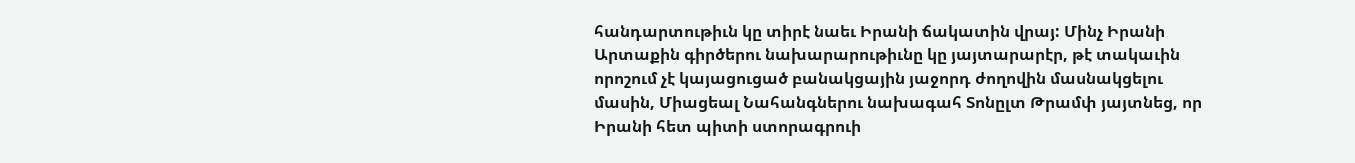հանդարտութիւն կը տիրէ նաեւ Իրանի ճակատին վրայ: Մինչ Իրանի Արտաքին գիրծերու նախարարութիւնը կը յայտարարէր, թէ տակաւին որոշում չէ կայացուցած բանակցային յաջորդ ժողովին մասնակցելու մասին, Միացեալ Նահանգներու նախագահ Տոնըլտ Թրամփ յայտնեց, որ Իրանի հետ պիտի ստորագրուի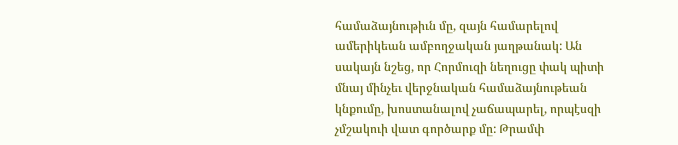համաձայնութիւն մը, զայն համարելով ամերիկեան ամբողջական յաղթանակ: Ան սակայն նշեց, որ Հորմուզի նեղուցը փակ պիտի մնայ մինչեւ վերջնական համաձայնութեան կնքումը, խոստանալով չաճապարել, որպէսզի չմշակուի վատ գործարք մը: Թրամփ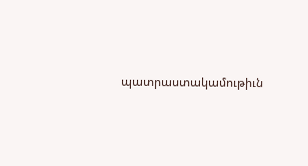պատրաստակամութիւն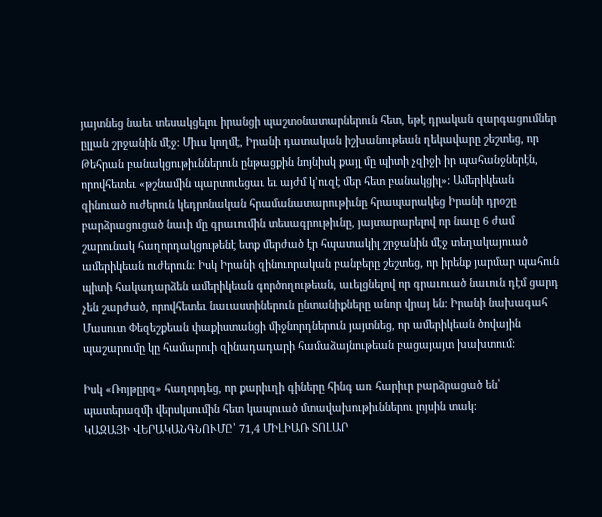յայտնեց նաեւ տեսակցելու իրանցի պաշտօնատարներուն հետ, եթէ դրական զարգացումներ ըլլան շրջանին մէջ: Միւս կողմէ, Իրանի դատական իշխանութեան ղեկավարը շեշտեց, որ Թեհրան բանակցութիւններուն ընթացքին նոյնիսկ քայլ մը պիտի չզիջի իր պահանջներէն, որովհետեւ «թշնամին պարտուեցաւ եւ այժմ կ’ուզէ մեր հետ բանակցիլ»: Ամերիկեան զինուած ուժերուն կեդրոնական հրամանատարութիւնը հրապարակեց Իրանի դրօշը բարձրացուցած նաւի մը գրաւումին տեսագրութիւնը, յայտարարելով որ նաւը 6 ժամ շարունակ հաղորդակցութենէ ետք մերժած էր հպատակիլ շրջանին մէջ տեղակայուած ամերիկեան ուժերուն: Իսկ Իրանի զինուորական բանբերը շեշտեց, որ իրենք յարմար պահուն պիտի հակադարձեն ամերիկեան գործողութեան, աւելցնելով որ գրաւուած նաւուն դէմ ցարդ չեն շարժած, որովհետեւ նաւաստիներուն ընտանիքները անոր վրայ են: Իրանի նախագահ Մասուտ Փեզեշքեան փաքիստանցի միջնորդներուն յայտնեց, որ ամերիկեան ծովային պաշարումը կը համարուի զինադադարի համաձայնութեան բացայայտ խախտում:

Իսկ «Ռոյթըրզ» հաղորդեց, որ քարիւղի գիները հինգ առ հարիւր բարձրացած են՝ պատերազմի վերսկսումին հետ կապուած մտավախութիւններու լոյսին տակ:
ԿԱԶԱՅԻ ՎԵՐԱԿԱՆԳՆՈՒՄԸ՝ 71,4 ՄԻԼԻԱՌ ՏՈԼԱՐ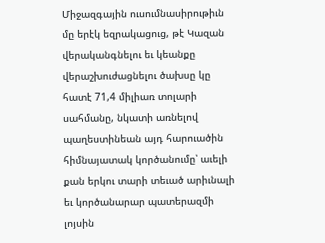Միջազգային ուսումնասիրութիւն մը երէկ եզրակացուց, թէ Կազան վերականգնելու եւ կեանքը վերաշխուժացնելու ծախսը կը հատէ 71,4 միլիառ տոլարի սահմանը, նկատի առնելով պաղեստինեան այդ հարուածին հիմնայատակ կործանումը՝ աւելի քան երկու տարի տեւած արիւնալի եւ կործանարար պատերազմի լոյսին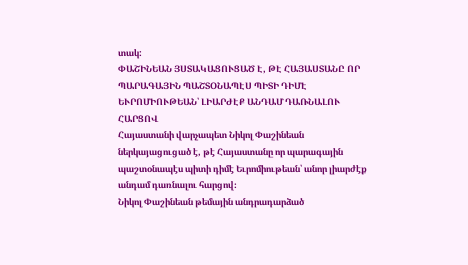տակ:
ՓԱՇԻՆԵԱՆ ՅՍՏԱԿԱՑՈՒՑԱԾ Է, ԹԷ ՀԱՅԱՍՏԱՆԸ ՈՐ ՊԱՐԱԳԱՅԻՆ ՊԱՇՏՕՆԱՊԷՍ ՊԻՏԻ ԴԻՄԷ ԵՒՐՈՄԻՈՒԹԵԱՆ՝ ԼԻԱՐԺԷՔ ԱՆԴԱՄ ԴԱՌՆԱԼՈՒ ՀԱՐՑՈՎ
Հայաստանի վարչապետ Նիկոլ Փաշինեան ներկայացուցած է, թէ Հայաստանը որ պարագային պաշտօնապէս պիտի դիմէ Եւրոմիութեան՝ անոր լիարժէք անդամ դառնալու հարցով։
Նիկոլ Փաշինեան թեմային անդրադարձած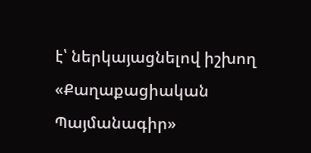է՝ ներկայացնելով իշխող «Քաղաքացիական Պայմանագիր»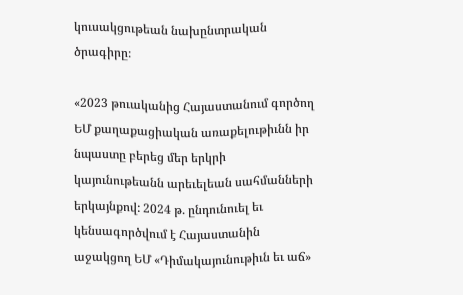կուսակցութեան նախընտրական ծրագիրը։

«2023 թուականից Հայաստանում գործող ԵՄ քաղաքացիական առաքելութիւնն իր նպաստը բերեց մեր երկրի կայունութեանն արեւելեան սահմանների երկայնքով: 2024 թ. ընդունուել եւ կենսագործվում է Հայաստանին աջակցող ԵՄ «Դիմակայունութիւն եւ աճ»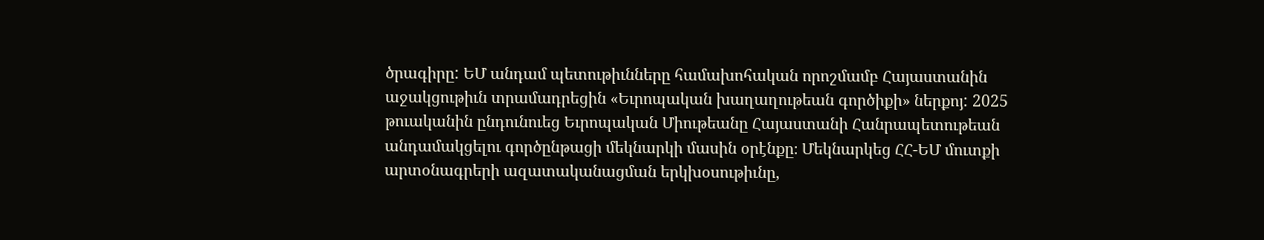ծրագիրը: ԵՄ անդամ պետութիւնները համախոհական որոշմամբ Հայաստանին աջակցութիւն տրամադրեցին «Եւրոպական խաղաղութեան գործիքի» ներքոյ: 2025 թուականին ընդունուեց Եւրոպական Միութեանը Հայաստանի Հանրապետութեան անդամակցելու գործընթացի մեկնարկի մասին օրէնքը։ Մեկնարկեց ՀՀ-ԵՄ մուտքի արտօնագրերի ազատականացման երկխօսութիւնը,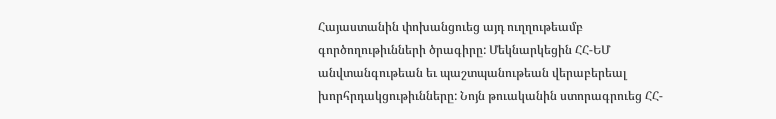Հայաստանին փոխանցուեց այդ ուղղութեամբ գործողութիւնների ծրագիրը: Մեկնարկեցին ՀՀ-ԵՄ անվտանգութեան եւ պաշտպանութեան վերաբերեալ խորհրդակցութիւնները: Նոյն թուականին ստորագրուեց ՀՀ-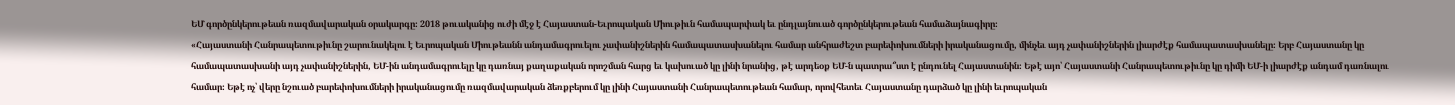ԵՄ գործընկերութեան ռազմավարական օրակարգը։ 2018 թուականից ուժի մէջ է Հայաստան-Եւրոպական Միութիւն համապարփակ եւ ընդլայնուած գործընկերութեան համաձայնագիրը։
«Հայաստանի Հանրապետութիւնը շարունակելու է Եւրոպական Միութեանն անդամագրուելու չափանիշներին համապատասխանելու համար անհրաժեշտ բարեփոխումների իրականացումը, մինչեւ այդ չափանիշներին լիարժէք համապատասխանելը։ Երբ Հայաստանը կը համապատասխանի այդ չափանիշներին, ԵՄ-ին անդամագրուելը կը դառնայ քաղաքական որոշման հարց եւ կախուած կը լինի նրանից, թէ արդեօք ԵՄ-ն պատրա՞ստ է ընդունել Հայաստանին։ Եթէ այո՝ Հայաստանի Հանրապետութիւնը կը դիմի ԵՄ-ի լիարժէք անդամ դառնալու համար։ Եթէ ոչ՝ վերը նշուած բարեփոխումների իրականացումը ռազմավարական ձեռքբերում կը լինի Հայաստանի Հանրապետութեան համար, որովհետեւ Հայաստանը դարձած կը լինի եւրոպական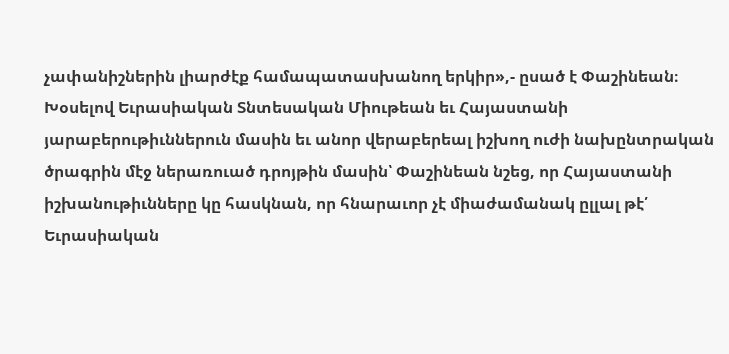չափանիշներին լիարժէք համապատասխանող երկիր»,- ըսած է Փաշինեան։
Խօսելով Եւրասիական Տնտեսական Միութեան եւ Հայաստանի յարաբերութիւններուն մասին եւ անոր վերաբերեալ իշխող ուժի նախընտրական ծրագրին մէջ ներառուած դրոյթին մասին՝ Փաշինեան նշեց, որ Հայաստանի իշխանութիւնները կը հասկնան, որ հնարաւոր չէ միաժամանակ ըլլալ թէ՛ Եւրասիական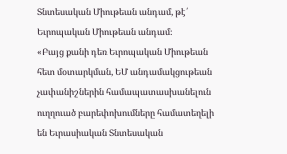Տնտեսական Միութեան անդամ, թէ՛ Եւրոպական Միութեան անդամ։
«Բայց քանի դեռ Եւրոպական Միութեան հետ մօտարկման, ԵՄ անդամակցութեան չափանիշներին համապատասխանելուն ուղղուած բարեփոխումները համատեղելի են Եւրասիական Տնտեսական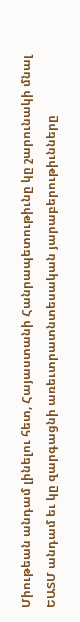Միութեան անդամ լինելու հետ, Հայաստանի Հանրապետութիւնը կը շարունակի մնալ ԵԱՏՄ անդամ եւ կը զարգացնի առեւտրատնտեսական յարաբերութիւնները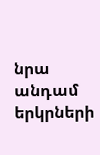նրա անդամ երկրների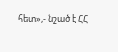հետ»,- նշած է ՀՀ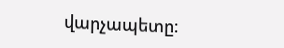վարչապետը։